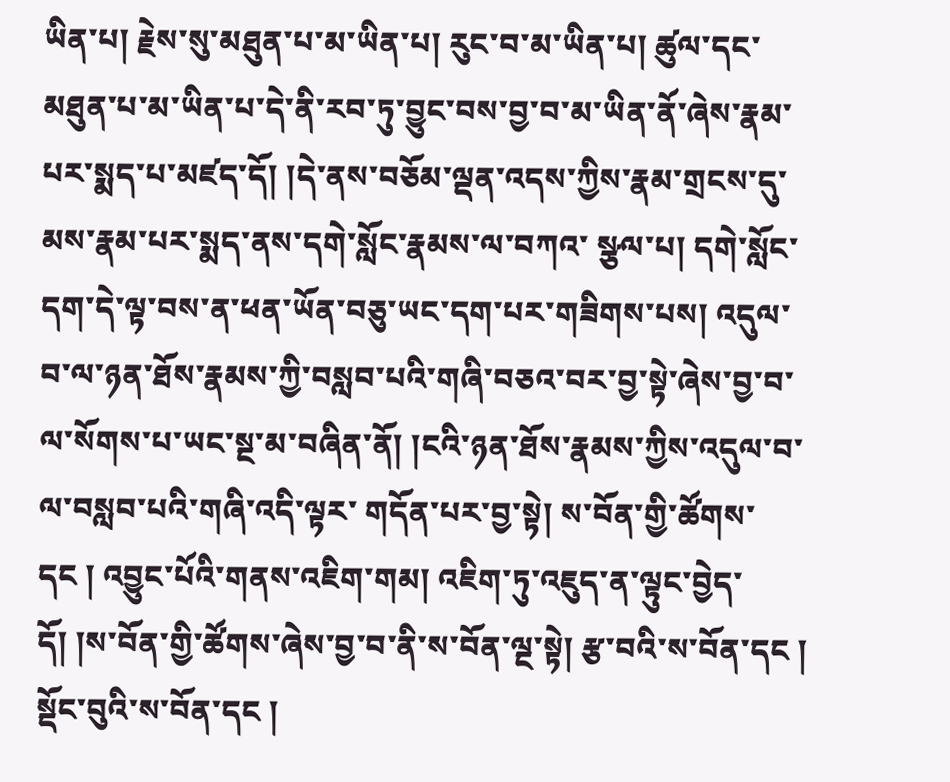ཡིན་པ། རྗེས་སུ་མཐུན་པ་མ་ཡིན་པ། རུང་བ་མ་ཡིན་པ། ཚུལ་དང་མཐུན་པ་མ་ཡིན་པ་དེ་ནི་རབ་ཏུ་བྱུང་བས་བྱ་བ་མ་ཡིན་ནོ་ཞེས་རྣམ་པར་སྨད་པ་མཛད་དོ། །དེ་ནས་བཅོམ་ལྡན་འདས་ཀྱིས་རྣམ་གྲངས་དུ་མས་རྣམ་པར་སྨད་ནས་དགེ་སློང་རྣམས་ལ་བཀའ་ སྩལ་པ། དགེ་སློང་དག་དེ་ལྟ་བས་ན་ཕན་ཡོན་བཅུ་ཡང་དག་པར་གཟིགས་པས། འདུལ་བ་ལ་ཉན་ཐོས་རྣམས་ཀྱི་བསླབ་པའི་གཞི་བཅའ་བར་བྱ་སྟེ་ཞེས་བྱ་བ་ལ་སོགས་པ་ཡང་སྔ་མ་བཞིན་ནོ། །ངའི་ཉན་ཐོས་རྣམས་ཀྱིས་འདུལ་བ་ལ་བསླབ་པའི་གཞི་འདི་ལྟར་ གདོན་པར་བྱ་སྟེ། ས་བོན་གྱི་ཚོགས་དང ། འབྱུང་པོའི་གནས་འཇིག་གམ། འཇིག་ཏུ་འཇུད་ན་ལྟུང་བྱེད་དོ། །ས་བོན་གྱི་ཚོགས་ཞེས་བྱ་བ་ནི་ས་བོན་ལྔ་སྟེ། རྩ་བའི་ས་བོན་དང ། སྡོང་བུའི་ས་བོན་དང །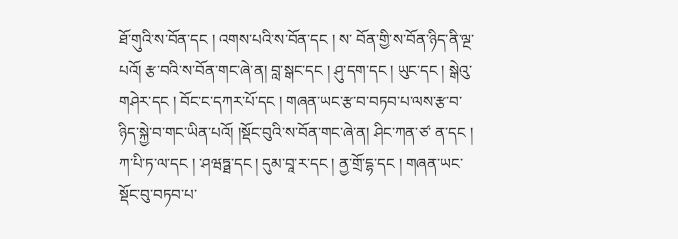ཐོ་གུའི་ས་བོན་དང ། འགས་པའི་ས་བོན་དང ། ས་ བོན་གྱི་ས་བོན་ཉིད་ནི་ལྔ་པའོ། རྩ་བའི་ས་བོན་གང་ཞེ་ན། བླ་སྒང་དང ། ཤུ་དག་དང ། ཡུང་དང ། སྒེའུ་གཤེར་དང ། བོང་ང་དཀར་པོ་དང ། གཞན་ཡང་རྩ་བ་བཏབ་པ་ལས་རྩ་བ་ཉིད་སྐྱེ་བ་གང་ཡིན་པའོ། །སྡོང་བུའི་ས་བོན་གང་ཞེ་ན། ཤིང་ཀན་ཙ་ ན་དང ། ཀ་པི་ཏ་ལ་དང ། ་ཤཝཏྠ་དང ། དུམ་བཱ་ར་དང ། ནྱ་གྲོ་དྷ་དང ། གཞན་ཡང་སྡོང་བུ་བཏབ་པ་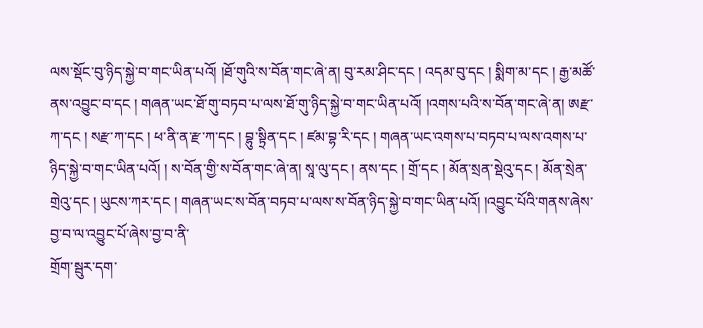ལས་སྡོང་བུ་ཉིད་སྐྱེ་བ་གང་ཡིན་པའོ། །ཐོ་གུའི་ས་བོན་གང་ཞེ་ན། བུ་རམ་ཤིང་དང ། འདམ་བུ་དང ། སྨིག་མ་དང ། རྒྱ་མཚོ་ནས་འབྱུང་བ་དང ། གཞན་ཡང་ཐོ་གུ་བཏབ་པ་ལས་ཐོ་གུ་ཉིད་སྐྱེ་བ་གང་ཡིན་པའོ། །འགས་པའི་ས་བོན་གང་ཞེ་ན། ཨརྫ་ཀ་དང ། སརྫ་ཀ་དང ། ཕ་ནི་ན་རྫ་ཀ་དང ། བྷུ་སྟྲིན་དང ། ཛམ་བྷ་རི་དང ། གཞན་ཡང་འགས་པ་བཏབ་པ་ལས་འགས་པ་ཉིད་སྐྱེ་བ་གང་ཡིན་པའོ། ། ས་བོན་གྱི་ས་བོན་གང་ཞེ་ན། སཱ་ལུ་དང ། ནས་དང ། གྲོ་དང ། མོན་སྲན་སྡེའུ་དང ། མོན་སྲེན་གྲེའུ་དང ། ཡུངས་ཀར་དང ། གཞན་ཡང་ས་བོན་བཏབ་པ་ལས་ས་བོན་ཉིད་སྐྱེ་བ་གང་ཡིན་པའོ། །འབྱུང་པོའི་གནས་ཞེས་བྱ་བ་ལ་འབྱུང་པོ་ཞེས་བྱ་བ་ནི་
གྲོག་སྦུར་དག་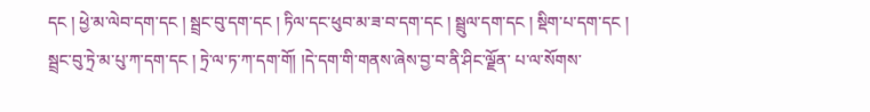དང ། ཕྱེ་མ་ལེབ་དག་དང ། སྦྲང་བུ་དག་དང ། ཏིལ་དང་ཕུབ་མ་ཟ་བ་དག་དང ། སྦྲུལ་དག་དང ། སྡིག་པ་དག་དང ། སྦྲང་བུ་ཏྲེ་མ་པུ་ཀ་དག་དང ། ཏྲེ་ལ་ཏ་ཀ་དག་གོ། །དེ་དག་གི་གནས་ཞེས་བྱ་བ་ནི་ཤིང་ལྗོན་ པ་ལ་སོགས་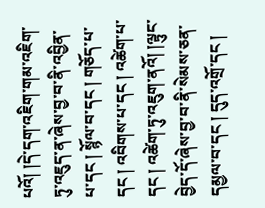པའོ། །དེ་དག་འཇིག་གམ་འཇིག་ཏུ་འཇུད་ན་ཞེས་བྱ་བ་ནི་འབྱིན་པ་དང ། སྙོལ་བ་དང ། གཅོད་པ་དང ། འབིགས་པ་དང ། འཚེག་པ་དང ། འཚེག་ཏུ་འཇུག་ནའོ། །ལྟུང་བྱེད་དོ་ཞེས་བྱ་བ་ནི་སེམས་ཅན་དམྱལ་བ་དང ། དུད་འགྲོ་དང །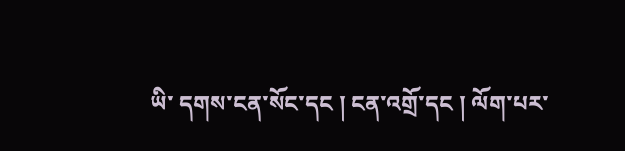ཡི་ དགས་ངན་སོང་དང ། ངན་འགྲོ་དང ། ལོག་པར་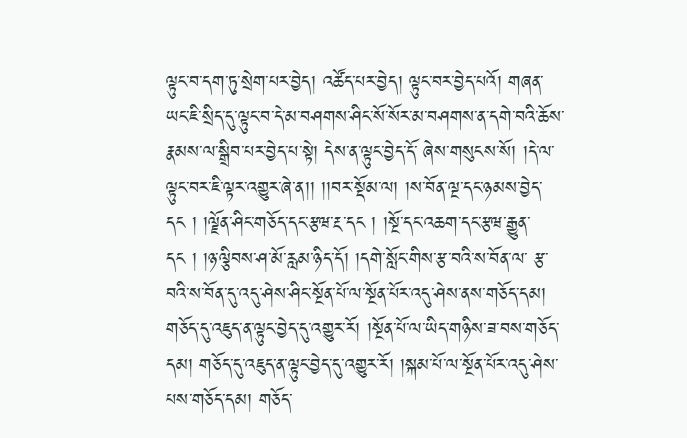ལྟུང་བ་དག་ཏུ་སྲེག་པར་བྱེད། འཚོད་པར་བྱེད། ལྟུང་བར་བྱེད་པའོ། གཞན་ཡང་ཇི་སྲིད་དུ་ལྟུང་བ་དེ་མ་བཤགས་ཤིང་སོ་སོར་མ་བཤགས་ན་དགེ་བའི་ཆོས་རྣམས་ལ་སྒྲིབ་པར་བྱེད་པ་སྟེ། དེས་ན་ལྟུང་བྱེད་དོ་ ཞེས་གསུངས་སོ། །དེ་ལ་ལྟུང་བར་ཇི་ལྟར་འགྱུར་ཞེ་ན།། །།བར་སྡོམ་ལ། །ས་བོན་ལྔ་དང་ཉམས་བྱེད་དང ། །ལྗོན་ཤིང་གཅོད་དང་རྩཝ་རྔ་དང ། །སྔོ་དང་འཆག་དང་རྩཝ་རྒྱུན་དང ། །ཉ་ལྕིབས་ཤ་མོ་རླམ་ཉིད་དོ། །དགེ་སློང་གིས་རྩ་བའི་ས་བོན་ལ་ རྩ་བའི་ས་བོན་དུ་འདུ་ཤེས་ཤིང་སྔོན་པོ་ལ་སྔོན་པོར་འདུ་ཤེས་ནས་གཅོད་དམ། གཅོད་དུ་འཇུད་ན་ལྟུང་བྱེད་དུ་འགྱུར་རོ། །སྔོན་པོ་ལ་ཡིད་གཉིས་ཟ་བས་གཅོད་དམ། གཅོད་དུ་འཇུད་ན་ལྟུང་བྱེད་དུ་འགྱུར་རོ། །སྐམ་པོ་ལ་སྔོན་པོར་འདུ་ཤེས་པས་གཅོད་དམ། གཅོད་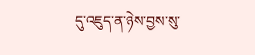དུ་འཇུད་ན་ཉེས་བྱས་སུ་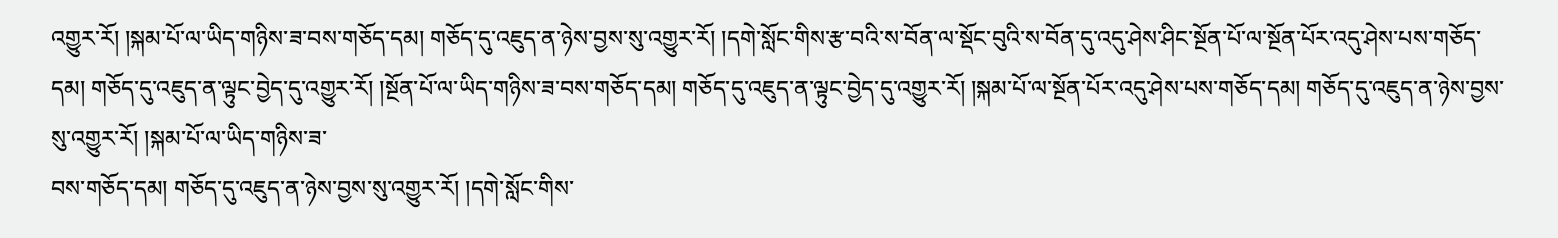འགྱུར་རོ། །སྐམ་པོ་ལ་ཡིད་གཉིས་ཟ་བས་གཅོད་དམ། གཅོད་དུ་འཇུད་ན་ཉེས་བྱས་སུ་འགྱུར་རོ། །དགེ་སློང་གིས་རྩ་བའི་ས་བོན་ལ་སྡོང་བུའི་ས་བོན་དུ་འདུ་ཤེས་ཤིང་སྔོན་པོ་ལ་སྔོན་པོར་འདུ་ཤེས་པས་གཅོད་དམ། གཅོད་དུ་འཇུད་ན་ལྟུང་བྱེད་དུ་འགྱུར་རོ། །སྔོན་པོ་ལ་ཡིད་གཉིས་ཟ་བས་གཅོད་དམ། གཅོད་དུ་འཇུད་ན་ལྟུང་བྱེད་དུ་འགྱུར་རོ། །སྐམ་པོ་ལ་སྔོན་པོར་འདུ་ཤེས་པས་གཅོད་དམ། གཅོད་དུ་འཇུད་ན་ཉེས་བྱས་སུ་འགྱུར་རོ། །སྐམ་པོ་ལ་ཡིད་གཉིས་ཟ་
བས་གཅོད་དམ། གཅོད་དུ་འཇུད་ན་ཉེས་བྱས་སུ་འགྱུར་རོ། །དགེ་སློང་གིས་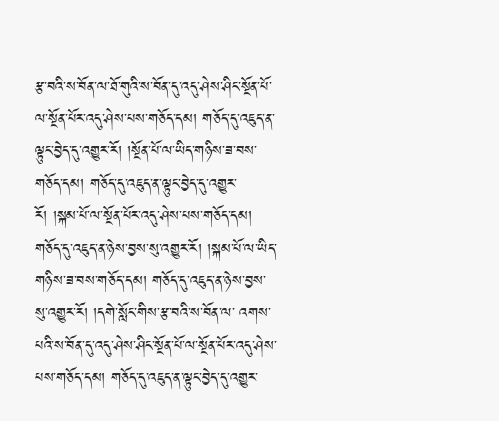རྩ་བའི་ས་བོན་ལ་ཐོ་གུའི་ས་བོན་དུ་འདུ་ཤེས་ཤིང་སྔོན་པོ་ལ་སྔོན་པོར་འདུ་ཤེས་པས་གཅོད་དམ། གཅོད་དུ་འཇུད་ན་ལྟུང་བྱེད་དུ་འགྱུར་རོ། །སྔོན་པོ་ལ་ཡིད་གཉིས་ཟ་བས་གཅོད་དམ། གཅོད་དུ་འཇུད་ན་ལྟུང་བྱེད་དུ་འགྱུར་རོ། །སྐམ་པོ་ལ་སྔོན་པོར་འདུ་ཤེས་པས་གཅོད་དམ། གཅོད་དུ་འཇུད་ན་ཉེས་བྱས་སུ་འགྱུར་རོ། །སྐམ་པོ་ལ་ཡིད་གཉིས་ཟ་བས་གཅོད་དམ། གཅོད་དུ་འཇུད་ན་ཉེས་བྱས་སུ་འགྱུར་རོ། །དགེ་སློང་གིས་རྩ་བའི་ས་བོན་ལ་ འགས་པའི་ས་བོན་དུ་འདུ་ཤེས་ཤིང་སྔོན་པོ་ལ་སྔོན་པོར་འདུ་ཤེས་པས་གཅོད་དམ། གཅོད་དུ་འཇུད་ན་ལྟུང་བྱེད་དུ་འགྱུར་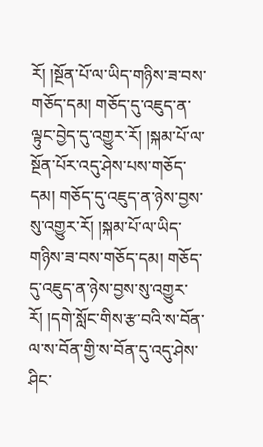རོ། །སྔོན་པོ་ལ་ཡིད་གཉིས་ཟ་བས་གཅོད་དམ། གཅོད་དུ་འཇུད་ན་ལྟུང་བྱེད་དུ་འགྱུར་རོ། །སྐམ་པོ་ལ་སྔོན་པོར་འདུ་ཤེས་པས་གཅོད་དམ། གཅོད་དུ་འཇུད་ན་ཉེས་བྱས་སུ་འགྱུར་རོ། །སྐམ་པོ་ལ་ཡིད་གཉིས་ཟ་བས་གཅོད་དམ། གཅོད་དུ་འཇུད་ན་ཉེས་བྱས་སུ་འགྱུར་རོ། །དགེ་སློང་གིས་རྩ་བའི་ས་བོན་ལ་ས་བོན་གྱི་ས་བོན་དུ་འདུ་ཤེས་ཤིང་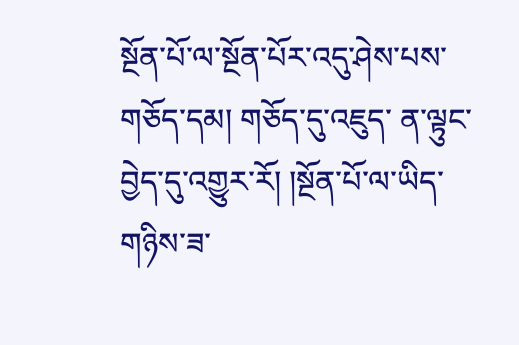སྔོན་པོ་ལ་སྔོན་པོར་འདུ་ཤེས་པས་གཅོད་དམ། གཅོད་དུ་འཇུད་ ན་ལྟུང་བྱེད་དུ་འགྱུར་རོ། །སྔོན་པོ་ལ་ཡིད་གཉིས་ཟ་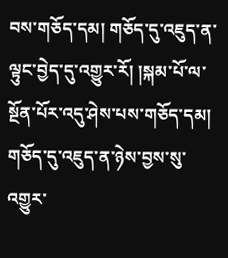བས་གཅོད་དམ། གཅོད་དུ་འཇུད་ན་ལྟུང་བྱེད་དུ་འགྱུར་རོ། །སྐམ་པོ་ལ་སྔོན་པོར་འདུ་ཤེས་པས་གཅོད་དམ། གཅོད་དུ་འཇུད་ན་ཉེས་བྱས་སུ་འགྱུར་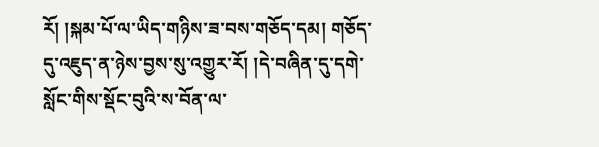རོ། །སྐམ་པོ་ལ་ཡིད་གཉིས་ཟ་བས་གཅོད་དམ། གཅོད་ དུ་འཇུད་ན་ཉེས་བྱས་སུ་འགྱུར་རོ། །དེ་བཞིན་དུ་དགེ་སློང་གིས་སྡོང་བུའི་ས་བོན་ལ་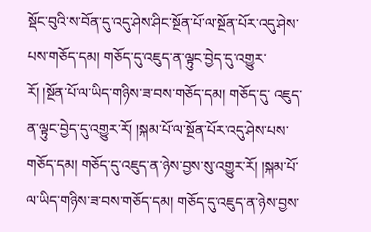སྡོང་བུའི་ས་བོན་དུ་འདུ་ཤེས་ཤིང་སྔོན་པོ་ལ་སྔོན་པོར་འདུ་ཤེས་པས་གཅོད་དམ། གཅོད་དུ་འཇུད་ན་ལྟུང་བྱེད་དུ་འགྱུར་རོ། །སྔོན་པོ་ལ་ཡིད་གཉིས་ཟ་བས་གཅོད་དམ། གཅོད་དུ་ འཇུད་ན་ལྟུང་བྱེད་དུ་འགྱུར་རོ། །སྐམ་པོ་ལ་སྔོན་པོར་འདུ་ཤེས་པས་གཅོད་དམ། གཅོད་དུ་འཇུད་ན་ཉེས་བྱས་སུ་འགྱུར་རོ། །སྐམ་པོ་ལ་ཡིད་གཉིས་ཟ་བས་གཅོད་དམ། གཅོད་དུ་འཇུད་ན་ཉེས་བྱས་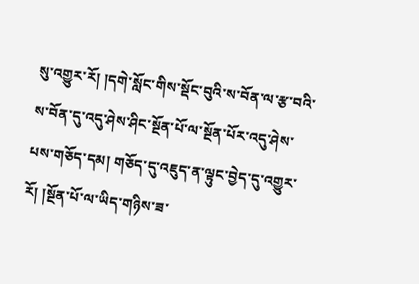སུ་འགྱུར་རོ། །དགེ་སློང་གིས་སྡོང་བུའི་ས་བོན་ལ་རྩ་བའི་
ས་བོན་དུ་འདུ་ཤེས་ཤིང་སྔོན་པོ་ལ་སྔོན་པོར་འདུ་ཤེས་པས་གཅོད་དམ། གཅོད་དུ་འཇུད་ན་ལྟུང་བྱེད་དུ་འགྱུར་རོ། །སྔོན་པོ་ལ་ཡིད་གཉིས་ཟ་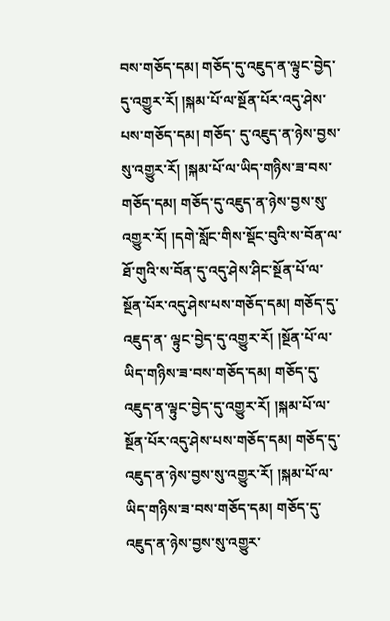བས་གཅོད་དམ། གཅོད་དུ་འཇུད་ན་ལྟུང་བྱེད་དུ་འགྱུར་རོ། །སྐམ་པོ་ལ་སྔོན་པོར་འདུ་ཤེས་པས་གཅོད་དམ། གཅོད་ དུ་འཇུད་ན་ཉེས་བྱས་སུ་འགྱུར་རོ། །སྐམ་པོ་ལ་ཡིད་གཉིས་ཟ་བས་གཅོད་དམ། གཅོད་དུ་འཇུད་ན་ཉེས་བྱས་སུ་འགྱུར་རོ། །དགེ་སློང་གིས་སྡོང་བུའི་ས་བོན་ལ་ཐོ་གུའི་ས་བོན་དུ་འདུ་ཤེས་ཤིང་སྔོན་པོ་ལ་སྔོན་པོར་འདུ་ཤེས་པས་གཅོད་དམ། གཅོད་དུ་འཇུད་ན་ ལྟུང་བྱེད་དུ་འགྱུར་རོ། །སྔོན་པོ་ལ་ཡིད་གཉིས་ཟ་བས་གཅོད་དམ། གཅོད་དུ་འཇུད་ན་ལྟུང་བྱེད་དུ་འགྱུར་རོ། །སྐམ་པོ་ལ་སྔོན་པོར་འདུ་ཤེས་པས་གཅོད་དམ། གཅོད་དུ་འཇུད་ན་ཉེས་བྱས་སུ་འགྱུར་རོ། །སྐམ་པོ་ལ་ཡིད་གཉིས་ཟ་བས་གཅོད་དམ། གཅོད་དུ་ འཇུད་ན་ཉེས་བྱས་སུ་འགྱུར་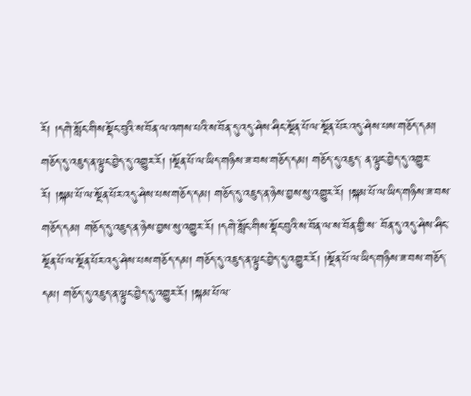རོ། །དགེ་སློང་གིས་སྡོང་བུའི་ས་བོན་ལ་འགས་པའི་ས་བོན་དུ་འདུ་ཤེས་ཤིང་སྔོན་པོ་ལ་སྔོན་པོར་འདུ་ཤེས་པས་གཅོད་དམ། གཅོད་དུ་འཇུད་ན་ལྟུང་བྱེད་དུ་འགྱུར་རོ། །སྔོན་པོ་ལ་ཡིད་གཉིས་ཟ་བས་གཅོད་དམ། གཅོད་དུ་འཇུད་ ན་ལྟུང་བྱེད་དུ་འགྱུར་རོ། །སྐམ་པོ་ལ་སྔོན་པོར་འདུ་ཤེས་པས་གཅོད་དམ། གཅོད་དུ་འཇུད་ན་ཉེས་བྱས་སུ་འགྱུར་རོ། །སྐམ་པོ་ལ་ཡིད་གཉིས་ཟ་བས་གཅོད་དམ། གཅོད་དུ་འཇུད་ན་ཉེས་བྱས་སུ་འགྱུར་རོ། །དགེ་སློང་གིས་སྡོང་བུའི་ས་བོན་ལ་ས་བོན་གྱི་ས་ བོན་དུ་འདུ་ཤེས་ཤིང་སྔོན་པོ་ལ་སྔོན་པོར་འདུ་ཤེས་པས་གཅོད་དམ། གཅོད་དུ་འཇུད་ན་ལྟུང་བྱེད་དུ་འགྱུར་རོ། །སྔོན་པོ་ལ་ཡིད་གཉིས་ཟ་བས་གཅོད་དམ། གཅོད་དུ་འཇུད་ན་ལྟུང་བྱེད་དུ་འགྱུར་རོ། །སྐམ་པོ་ལ་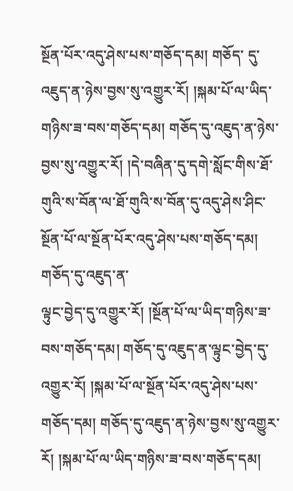སྔོན་པོར་འདུ་ཤེས་པས་གཅོད་དམ། གཅོད་ དུ་འཇུད་ན་ཉེས་བྱས་སུ་འགྱུར་རོ། །སྐམ་པོ་ལ་ཡིད་གཉིས་ཟ་བས་གཅོད་དམ། གཅོད་དུ་འཇུད་ན་ཉེས་བྱས་སུ་འགྱུར་རོ། །དེ་བཞིན་དུ་དགེ་སློང་གིས་ཐོ་གུའི་ས་བོན་ལ་ཐོ་གུའི་ས་བོན་དུ་འདུ་ཤེས་ཤིང་སྔོན་པོ་ལ་སྔོན་པོར་འདུ་ཤེས་པས་གཅོད་དམ། གཅོད་དུ་འཇུད་ན་
ལྟུང་བྱེད་དུ་འགྱུར་རོ། །སྔོན་པོ་ལ་ཡིད་གཉིས་ཟ་བས་གཅོད་དམ། གཅོད་དུ་འཇུད་ན་ལྟུང་བྱེད་དུ་འགྱུར་རོ། །སྐམ་པོ་ལ་སྔོན་པོར་འདུ་ཤེས་པས་གཅོད་དམ། གཅོད་དུ་འཇུད་ན་ཉེས་བྱས་སུ་འགྱུར་རོ། །སྐམ་པོ་ལ་ཡིད་གཉིས་ཟ་བས་གཅོད་དམ།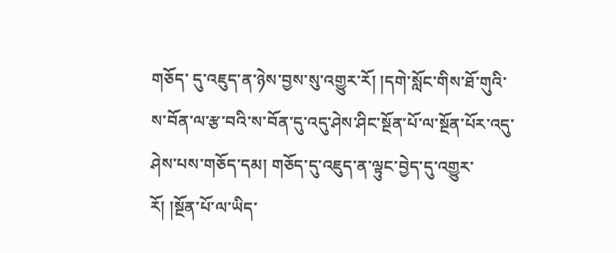གཅོད་ དུ་འཇུད་ན་ཉེས་བྱས་སུ་འགྱུར་རོ། །དགེ་སློང་གིས་ཐོ་གུའི་ས་བོན་ལ་རྩ་བའི་ས་བོན་དུ་འདུ་ཤེས་ཤིང་སྔོན་པོ་ལ་སྔོན་པོར་འདུ་ཤེས་པས་གཅོད་དམ། གཅོད་དུ་འཇུད་ན་ལྟུང་བྱེད་དུ་འགྱུར་རོ། །སྔོན་པོ་ལ་ཡིད་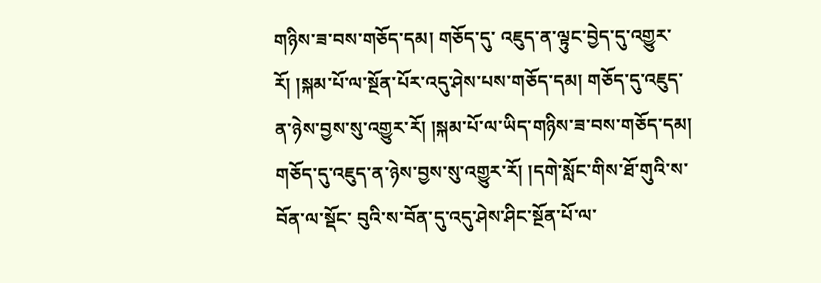གཉིས་ཟ་བས་གཅོད་དམ། གཅོད་དུ་ འཇུད་ན་ལྟུང་བྱེད་དུ་འགྱུར་རོ། །སྐམ་པོ་ལ་སྔོན་པོར་འདུ་ཤེས་པས་གཅོད་དམ། གཅོད་དུ་འཇུད་ན་ཉེས་བྱས་སུ་འགྱུར་རོ། །སྐམ་པོ་ལ་ཡིད་གཉིས་ཟ་བས་གཅོད་དམ། གཅོད་དུ་འཇུད་ན་ཉེས་བྱས་སུ་འགྱུར་རོ། །དགེ་སློང་གིས་ཐོ་གུའི་ས་བོན་ལ་སྡོང་ བུའི་ས་བོན་དུ་འདུ་ཤེས་ཤིང་སྔོན་པོ་ལ་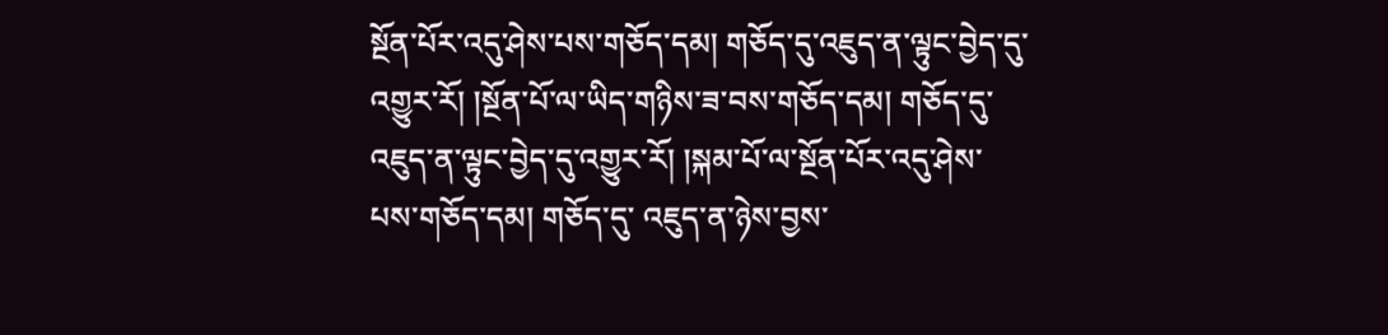སྔོན་པོར་འདུ་ཤེས་པས་གཅོད་དམ། གཅོད་དུ་འཇུད་ན་ལྟུང་བྱེད་དུ་འགྱུར་རོ། །སྔོན་པོ་ལ་ཡིད་གཉིས་ཟ་བས་གཅོད་དམ། གཅོད་དུ་འཇུད་ན་ལྟུང་བྱེད་དུ་འགྱུར་རོ། །སྐམ་པོ་ལ་སྔོན་པོར་འདུ་ཤེས་པས་གཅོད་དམ། གཅོད་དུ་ འཇུད་ན་ཉེས་བྱས་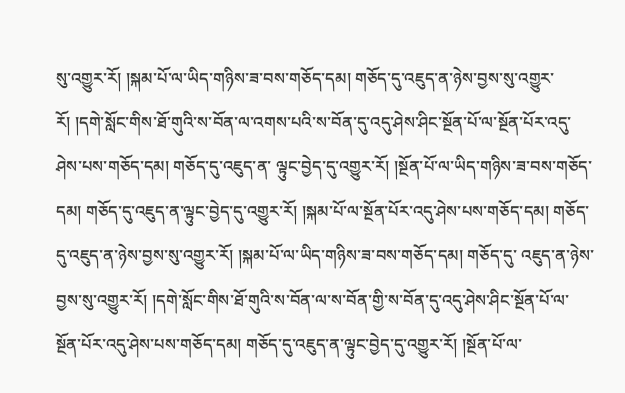སུ་འགྱུར་རོ། །སྐམ་པོ་ལ་ཡིད་གཉིས་ཟ་བས་གཅོད་དམ། གཅོད་དུ་འཇུད་ན་ཉེས་བྱས་སུ་འགྱུར་རོ། །དགེ་སློང་གིས་ཐོ་གུའི་ས་བོན་ལ་འགས་པའི་ས་བོན་དུ་འདུ་ཤེས་ཤིང་སྔོན་པོ་ལ་སྔོན་པོར་འདུ་ཤེས་པས་གཅོད་དམ། གཅོད་དུ་འཇུད་ན་ ལྟུང་བྱེད་དུ་འགྱུར་རོ། །སྔོན་པོ་ལ་ཡིད་གཉིས་ཟ་བས་གཅོད་དམ། གཅོད་དུ་འཇུད་ན་ལྟུང་བྱེད་དུ་འགྱུར་རོ། །སྐམ་པོ་ལ་སྔོན་པོར་འདུ་ཤེས་པས་གཅོད་དམ། གཅོད་དུ་འཇུད་ན་ཉེས་བྱས་སུ་འགྱུར་རོ། །སྐམ་པོ་ལ་ཡིད་གཉིས་ཟ་བས་གཅོད་དམ། གཅོད་དུ་ འཇུད་ན་ཉེས་བྱས་སུ་འགྱུར་རོ། །དགེ་སློང་གིས་ཐོ་གུའི་ས་བོན་ལ་ས་བོན་གྱི་ས་བོན་དུ་འདུ་ཤེས་ཤིང་སྔོན་པོ་ལ་སྔོན་པོར་འདུ་ཤེས་པས་གཅོད་དམ། གཅོད་དུ་འཇུད་ན་ལྟུང་བྱེད་དུ་འགྱུར་རོ། །སྔོན་པོ་ལ་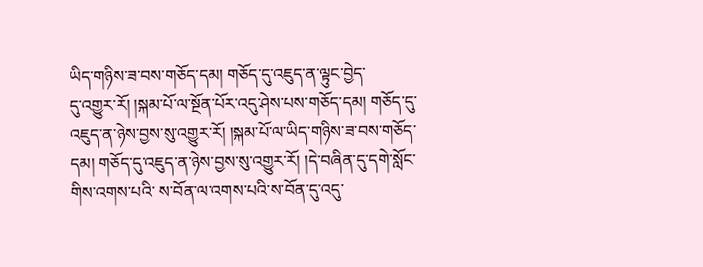ཡིད་གཉིས་ཟ་བས་གཅོད་དམ། གཅོད་དུ་འཇུད་ན་ལྟུང་བྱེད་
དུ་འགྱུར་རོ། །སྐམ་པོ་ལ་སྔོན་པོར་འདུ་ཤེས་པས་གཅོད་དམ། གཅོད་དུ་འཇུད་ན་ཉེས་བྱས་སུ་འགྱུར་རོ། །སྐམ་པོ་ལ་ཡིད་གཉིས་ཟ་བས་གཅོད་དམ། གཅོད་དུ་འཇུད་ན་ཉེས་བྱས་སུ་འགྱུར་རོ། །དེ་བཞིན་དུ་དགེ་སློང་གིས་འགས་པའི་ ས་བོན་ལ་འགས་པའི་ས་བོན་དུ་འདུ་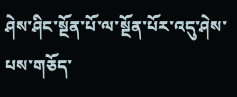ཤེས་ཤིང་སྔོན་པོ་ལ་སྔོན་པོར་འདུ་ཤེས་པས་གཅོད་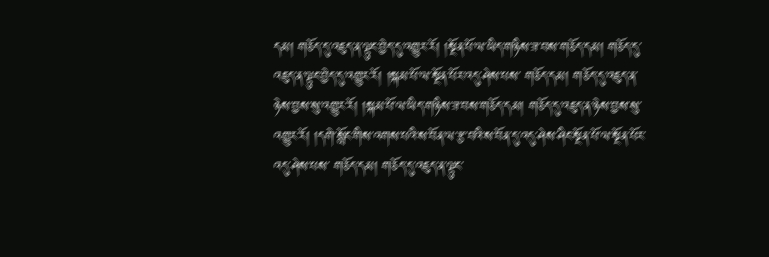དམ། གཅོད་དུ་འཇུད་ན་ལྟུང་བྱེད་དུ་འགྱུར་རོ། །སྔོན་པོ་ལ་ཡིད་གཉིས་ཟ་བས་གཅོད་དམ། གཅོད་དུ་འཇུད་ན་ལྟུང་བྱེད་དུ་འགྱུར་རོ། །སྐམ་པོ་ལ་སྔོན་པོར་འདུ་ཤེས་པས་ གཅོད་དམ། གཅོད་དུ་འཇུད་ན་ཉེས་བྱས་སུ་འགྱུར་རོ། །སྐམ་པོ་ལ་ཡིད་གཉིས་ཟ་བས་གཅོད་དམ། གཅོད་དུ་འཇུད་ན་ཉེས་བྱས་སུ་འགྱུར་རོ། །དགེ་སློང་གིས་འགས་པའི་ས་བོན་ལ་རྩ་བའི་ས་བོན་དུ་འདུ་ཤེས་ཤིང་སྔོན་པོ་ལ་སྔོན་པོར་འདུ་ཤེས་པས་ གཅོད་དམ། གཅོད་དུ་འཇུད་ན་ལྟུང་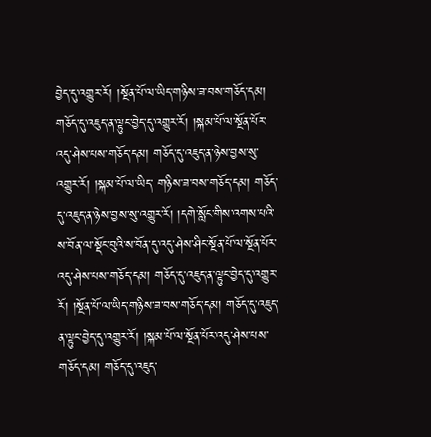བྱེད་དུ་འགྱུར་རོ། །སྔོན་པོ་ལ་ཡིད་གཉིས་ཟ་བས་གཅོད་དམ། གཅོད་དུ་འཇུད་ན་ལྟུང་བྱེད་དུ་འགྱུར་རོ། །སྐམ་པོ་ལ་སྔོན་པོར་འདུ་ཤེས་པས་གཅོད་དམ། གཅོད་དུ་འཇུད་ན་ཉེས་བྱས་སུ་འགྱུར་རོ། །སྐམ་པོ་ལ་ཡིད་ གཉིས་ཟ་བས་གཅོད་དམ། གཅོད་དུ་འཇུད་ན་ཉེས་བྱས་སུ་འགྱུར་རོ། །དགེ་སློང་གིས་འགས་པའི་ས་བོན་ལ་སྡོང་བུའི་ས་བོན་དུ་འདུ་ཤེས་ཤིང་སྔོན་པོ་ལ་སྔོན་པོར་འདུ་ཤེས་པས་གཅོད་དམ། གཅོད་དུ་འཇུད་ན་ལྟུང་བྱེད་དུ་འགྱུར་རོ། །སྔོན་པོ་ལ་ཡིད་གཉིས་ཟ་བས་གཅོད་དམ། གཅོད་དུ་འཇུད་ན་ལྟུང་བྱེད་དུ་འགྱུར་རོ། །སྐམ་པོ་ལ་སྔོན་པོར་འདུ་ཤེས་པས་གཅོད་དམ། གཅོད་དུ་འཇུད་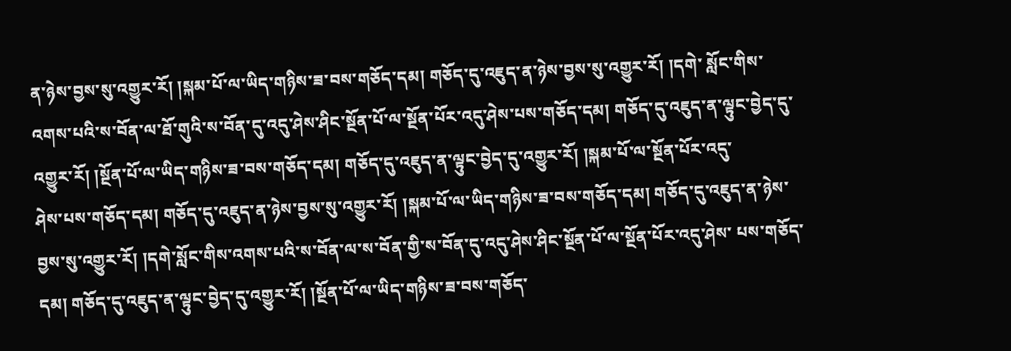ན་ཉེས་བྱས་སུ་འགྱུར་རོ། །སྐམ་པོ་ལ་ཡིད་གཉིས་ཟ་བས་གཅོད་དམ། གཅོད་དུ་འཇུད་ན་ཉེས་བྱས་སུ་འགྱུར་རོ། །དགེ་ སློང་གིས་འགས་པའི་ས་བོན་ལ་ཐོ་གུའི་ས་བོན་དུ་འདུ་ཤེས་ཤིང་སྔོན་པོ་ལ་སྔོན་པོར་འདུ་ཤེས་པས་གཅོད་དམ། གཅོད་དུ་འཇུད་ན་ལྟུང་བྱེད་དུ་འགྱུར་རོ། །སྔོན་པོ་ལ་ཡིད་གཉིས་ཟ་བས་གཅོད་དམ། གཅོད་དུ་འཇུད་ན་ལྟུང་བྱེད་དུ་འགྱུར་རོ། །སྐམ་པོ་ལ་སྔོན་པོར་འདུ་
ཤེས་པས་གཅོད་དམ། གཅོད་དུ་འཇུད་ན་ཉེས་བྱས་སུ་འགྱུར་རོ། །སྐམ་པོ་ལ་ཡིད་གཉིས་ཟ་བས་གཅོད་དམ། གཅོད་དུ་འཇུད་ན་ཉེས་བྱས་སུ་འགྱུར་རོ། །དགེ་སློང་གིས་འགས་པའི་ས་བོན་ལ་ས་བོན་གྱི་ས་བོན་དུ་འདུ་ཤེས་ཤིང་སྔོན་པོ་ལ་སྔོན་པོར་འདུ་ཤེས་ པས་གཅོད་དམ། གཅོད་དུ་འཇུད་ན་ལྟུང་བྱེད་དུ་འགྱུར་རོ། །སྔོན་པོ་ལ་ཡིད་གཉིས་ཟ་བས་གཅོད་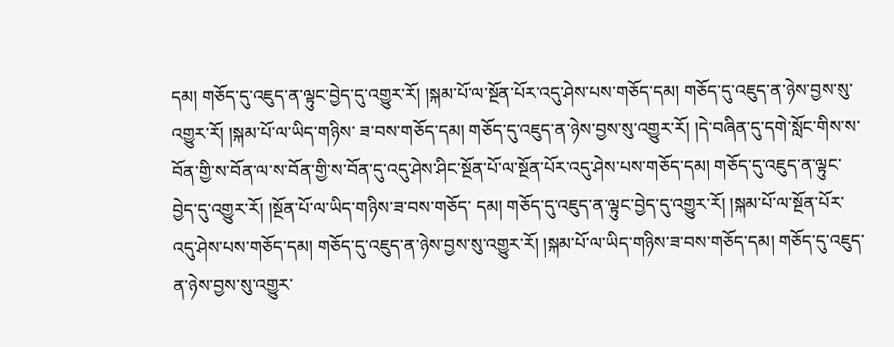དམ། གཅོད་དུ་འཇུད་ན་ལྟུང་བྱེད་དུ་འགྱུར་རོ། །སྐམ་པོ་ལ་སྔོན་པོར་འདུ་ཤེས་པས་གཅོད་དམ། གཅོད་དུ་འཇུད་ན་ཉེས་བྱས་སུ་འགྱུར་རོ། །སྐམ་པོ་ལ་ཡིད་གཉིས་ ཟ་བས་གཅོད་དམ། གཅོད་དུ་འཇུད་ན་ཉེས་བྱས་སུ་འགྱུར་རོ། །དེ་བཞིན་དུ་དགེ་སློང་གིས་ས་བོན་གྱི་ས་བོན་ལ་ས་བོན་གྱི་ས་བོན་དུ་འདུ་ཤེས་ཤིང་སྔོན་པོ་ལ་སྔོན་པོར་འདུ་ཤེས་པས་གཅོད་དམ། གཅོད་དུ་འཇུད་ན་ལྟུང་བྱེད་དུ་འགྱུར་རོ། །སྔོན་པོ་ལ་ཡིད་གཉིས་ཟ་བས་གཅོད་ དམ། གཅོད་དུ་འཇུད་ན་ལྟུང་བྱེད་དུ་འགྱུར་རོ། །སྐམ་པོ་ལ་སྔོན་པོར་འདུ་ཤེས་པས་གཅོད་དམ། གཅོད་དུ་འཇུད་ན་ཉེས་བྱས་སུ་འགྱུར་རོ། །སྐམ་པོ་ལ་ཡིད་གཉིས་ཟ་བས་གཅོད་དམ། གཅོད་དུ་འཇུད་ན་ཉེས་བྱས་སུ་འགྱུར་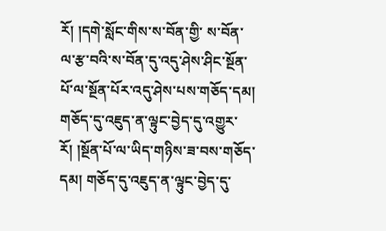རོ། །དགེ་སློང་གིས་ས་བོན་གྱི་ ས་བོན་ལ་རྩ་བའི་ས་བོན་དུ་འདུ་ཤེས་ཤིང་སྔོན་པོ་ལ་སྔོན་པོར་འདུ་ཤེས་པས་གཅོད་དམ། གཅོད་དུ་འཇུད་ན་ལྟུང་བྱེད་དུ་འགྱུར་རོ། །སྔོན་པོ་ལ་ཡིད་གཉིས་ཟ་བས་གཅོད་དམ། གཅོད་དུ་འཇུད་ན་ལྟུང་བྱེད་དུ་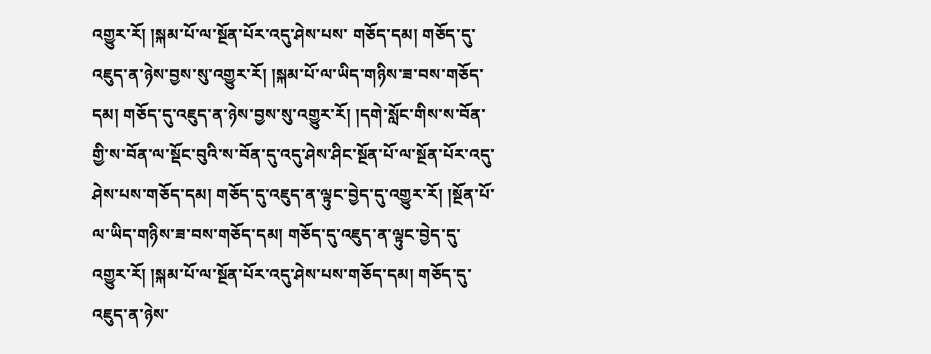འགྱུར་རོ། །སྐམ་པོ་ལ་སྔོན་པོར་འདུ་ཤེས་པས་ གཅོད་དམ། གཅོད་དུ་འཇུད་ན་ཉེས་བྱས་སུ་འགྱུར་རོ། །སྐམ་པོ་ལ་ཡིད་གཉིས་ཟ་བས་གཅོད་དམ། གཅོད་དུ་འཇུད་ན་ཉེས་བྱས་སུ་འགྱུར་རོ། །དགེ་སློང་གིས་ས་བོན་གྱི་ས་བོན་ལ་སྡོང་བུའི་ས་བོན་དུ་འདུ་ཤེས་ཤིང་སྔོན་པོ་ལ་སྔོན་པོར་འདུ་ཤེས་པས་གཅོད་དམ། གཅོད་དུ་འཇུད་ན་ལྟུང་བྱེད་དུ་འགྱུར་རོ། །སྔོན་པོ་ལ་ཡིད་གཉིས་ཟ་བས་གཅོད་དམ། གཅོད་དུ་འཇུད་ན་ལྟུང་བྱེད་དུ་འགྱུར་རོ། །སྐམ་པོ་ལ་སྔོན་པོར་འདུ་ཤེས་པས་གཅོད་དམ། གཅོད་དུ་འཇུད་ན་ཉེས་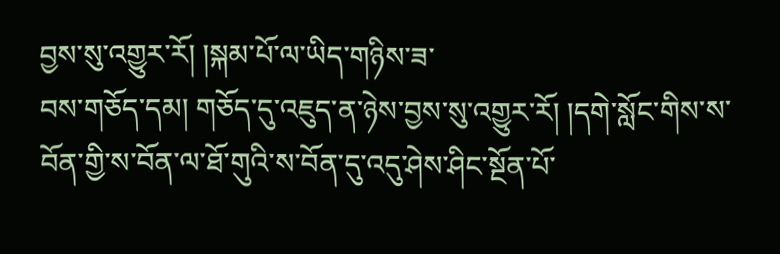བྱས་སུ་འགྱུར་རོ། །སྐམ་པོ་ལ་ཡིད་གཉིས་ཟ་
བས་གཅོད་དམ། གཅོད་དུ་འཇུད་ན་ཉེས་བྱས་སུ་འགྱུར་རོ། །དགེ་སློང་གིས་ས་བོན་གྱི་ས་བོན་ལ་ཐོ་གུའི་ས་བོན་དུ་འདུ་ཤེས་ཤིང་སྔོན་པོ་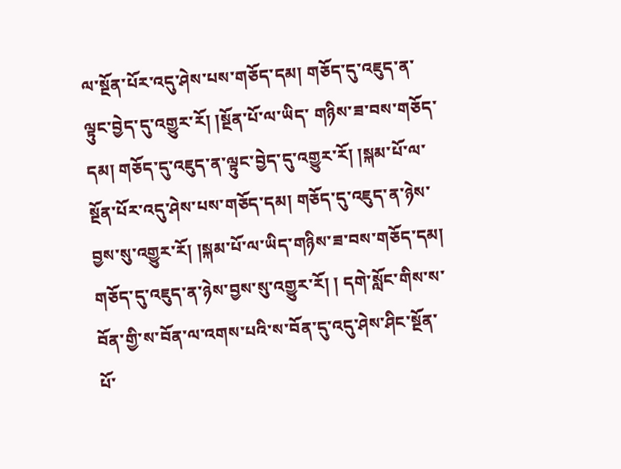ལ་སྔོན་པོར་འདུ་ཤེས་པས་གཅོད་དམ། གཅོད་དུ་འཇུད་ན་ལྟུང་བྱེད་དུ་འགྱུར་རོ། །སྔོན་པོ་ལ་ཡིད་ གཉིས་ཟ་བས་གཅོད་དམ། གཅོད་དུ་འཇུད་ན་ལྟུང་བྱེད་དུ་འགྱུར་རོ། །སྐམ་པོ་ལ་སྔོན་པོར་འདུ་ཤེས་པས་གཅོད་དམ། གཅོད་དུ་འཇུད་ན་ཉེས་བྱས་སུ་འགྱུར་རོ། །སྐམ་པོ་ལ་ཡིད་གཉིས་ཟ་བས་གཅོད་དམ། གཅོད་དུ་འཇུད་ན་ཉེས་བྱས་སུ་འགྱུར་རོ། ། དགེ་སློང་གིས་ས་བོན་གྱི་ས་བོན་ལ་འགས་པའི་ས་བོན་དུ་འདུ་ཤེས་ཤིང་སྔོན་པོ་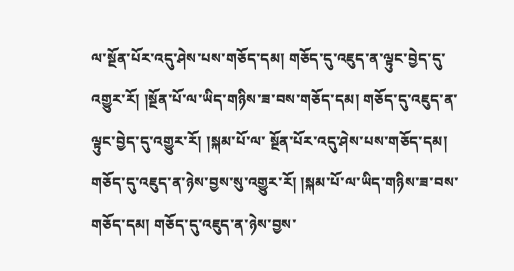ལ་སྔོན་པོར་འདུ་ཤེས་པས་གཅོད་དམ། གཅོད་དུ་འཇུད་ན་ལྟུང་བྱེད་དུ་འགྱུར་རོ། །སྔོན་པོ་ལ་ཡིད་གཉིས་ཟ་བས་གཅོད་དམ། གཅོད་དུ་འཇུད་ན་ལྟུང་བྱེད་དུ་འགྱུར་རོ། །སྐམ་པོ་ལ་ སྔོན་པོར་འདུ་ཤེས་པས་གཅོད་དམ། གཅོད་དུ་འཇུད་ན་ཉེས་བྱས་སུ་འགྱུར་རོ། །སྐམ་པོ་ལ་ཡིད་གཉིས་ཟ་བས་གཅོད་དམ། གཅོད་དུ་འཇུད་ན་ཉེས་བྱས་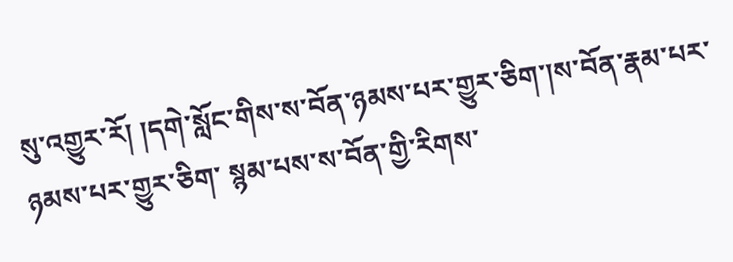སུ་འགྱུར་རོ། །དགེ་སློང་གིས་ས་བོན་ཉམས་པར་གྱུར་ཅིག་།ས་བོན་རྣམ་པར་ཉམས་པར་གྱུར་ཅིག་ སྙམ་པས་ས་བོན་གྱི་རིགས་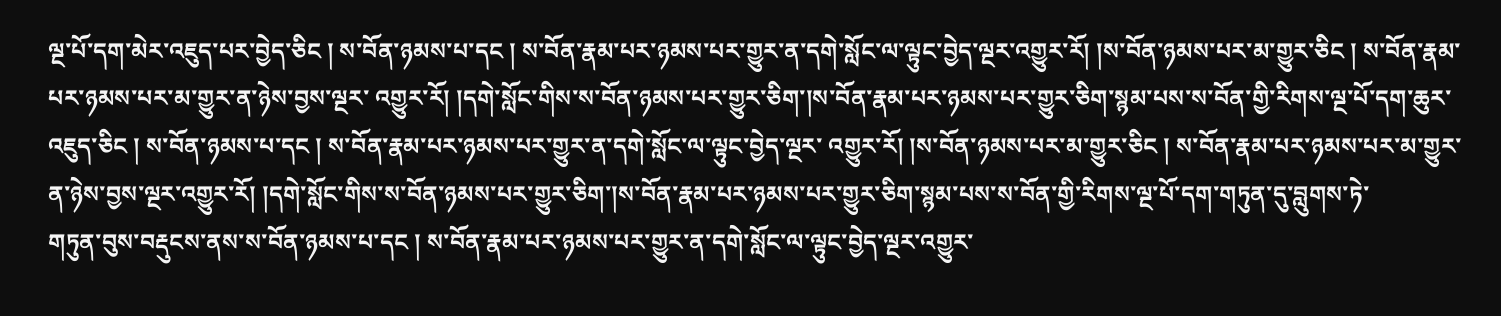ལྔ་པོ་དག་མེར་འཇུད་པར་བྱེད་ཅིང ། ས་བོན་ཉམས་པ་དང ། ས་བོན་རྣམ་པར་ཉམས་པར་གྱུར་ན་དགེ་སློང་ལ་ལྟུང་བྱེད་ལྔར་འགྱུར་རོ། །ས་བོན་ཉམས་པར་མ་གྱུར་ཅིང ། ས་བོན་རྣམ་པར་ཉམས་པར་མ་གྱུར་ན་ཉེས་བྱས་ལྔར་ འགྱུར་རོ། །དགེ་སློང་གིས་ས་བོན་ཉམས་པར་གྱུར་ཅིག་།ས་བོན་རྣམ་པར་ཉམས་པར་གྱུར་ཅིག་སྙམ་པས་ས་བོན་གྱི་རིགས་ལྔ་པོ་དག་ཆུར་འཇུད་ཅིང ། ས་བོན་ཉམས་པ་དང ། ས་བོན་རྣམ་པར་ཉམས་པར་གྱུར་ན་དགེ་སློང་ལ་ལྟུང་བྱེད་ལྔར་ འགྱུར་རོ། །ས་བོན་ཉམས་པར་མ་གྱུར་ཅིང ། ས་བོན་རྣམ་པར་ཉམས་པར་མ་གྱུར་ན་ཉེས་བྱས་ལྔར་འགྱུར་རོ། །དགེ་སློང་གིས་ས་བོན་ཉམས་པར་གྱུར་ཅིག་།ས་བོན་རྣམ་པར་ཉམས་པར་གྱུར་ཅིག་སྙམ་པས་ས་བོན་གྱི་རིགས་ལྔ་པོ་དག་གཏུན་དུ་བླུགས་ཏེ་
གཏུན་བུས་བརྡུངས་ནས་ས་བོན་ཉམས་པ་དང ། ས་བོན་རྣམ་པར་ཉམས་པར་གྱུར་ན་དགེ་སློང་ལ་ལྟུང་བྱེད་ལྔར་འགྱུར་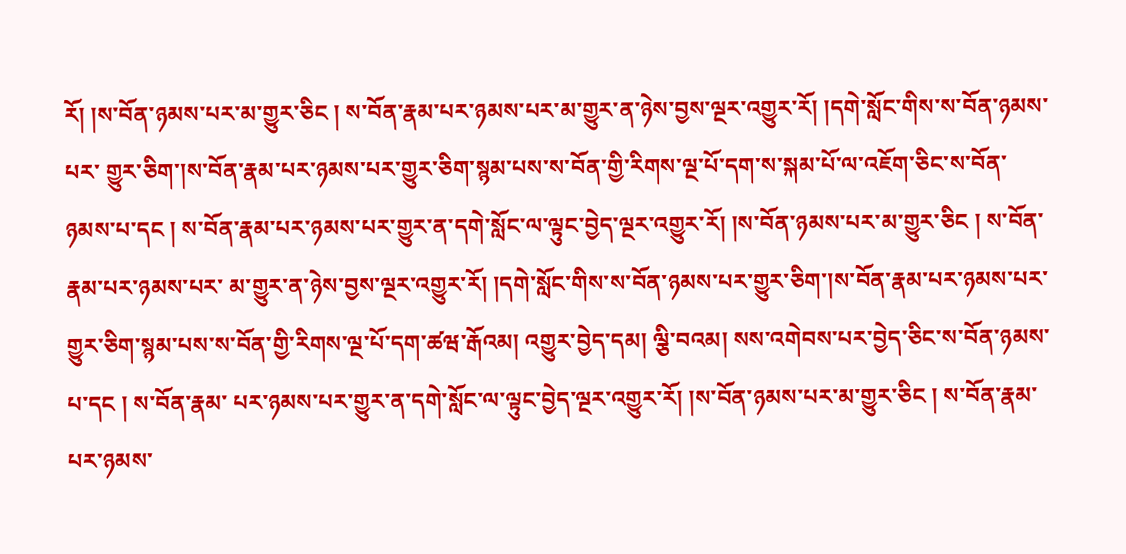རོ། །ས་བོན་ཉམས་པར་མ་གྱུར་ཅིང ། ས་བོན་རྣམ་པར་ཉམས་པར་མ་གྱུར་ན་ཉེས་བྱས་ལྔར་འགྱུར་རོ། །དགེ་སློང་གིས་ས་བོན་ཉམས་པར་ གྱུར་ཅིག་།ས་བོན་རྣམ་པར་ཉམས་པར་གྱུར་ཅིག་སྙམ་པས་ས་བོན་གྱི་རིགས་ལྔ་པོ་དག་ས་སྐམ་པོ་ལ་འཇོག་ཅིང་ས་བོན་ཉམས་པ་དང ། ས་བོན་རྣམ་པར་ཉམས་པར་གྱུར་ན་དགེ་སློང་ལ་ལྟུང་བྱེད་ལྔར་འགྱུར་རོ། །ས་བོན་ཉམས་པར་མ་གྱུར་ཅིང ། ས་བོན་རྣམ་པར་ཉམས་པར་ མ་གྱུར་ན་ཉེས་བྱས་ལྔར་འགྱུར་རོ། །དགེ་སློང་གིས་ས་བོན་ཉམས་པར་གྱུར་ཅིག་།ས་བོན་རྣམ་པར་ཉམས་པར་གྱུར་ཅིག་སྙམ་པས་ས་བོན་གྱི་རིགས་ལྔ་པོ་དག་ཚཝ་རྒོའམ། འགྱུར་བྱེད་དམ། ལྕི་བའམ། སས་འགེབས་པར་བྱེད་ཅིང་ས་བོན་ཉམས་པ་དང ། ས་བོན་རྣམ་ པར་ཉམས་པར་གྱུར་ན་དགེ་སློང་ལ་ལྟུང་བྱེད་ལྔར་འགྱུར་རོ། །ས་བོན་ཉམས་པར་མ་གྱུར་ཅིང ། ས་བོན་རྣམ་པར་ཉམས་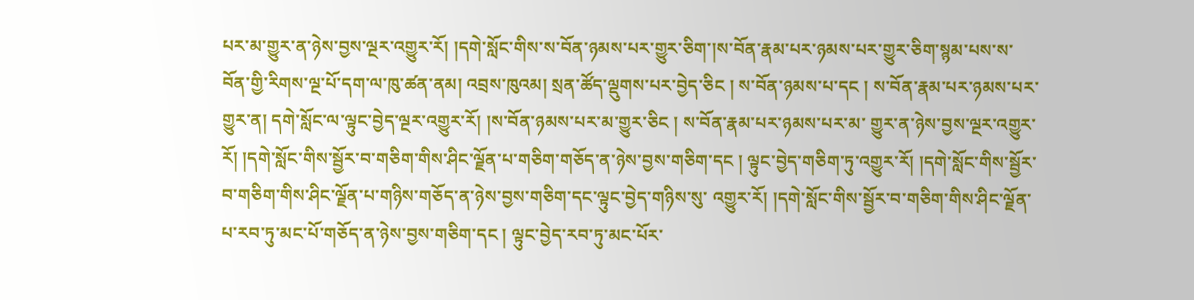པར་མ་གྱུར་ན་ཉེས་བྱས་ལྔར་འགྱུར་རོ། །དགེ་སློང་གིས་ས་བོན་ཉམས་པར་གྱུར་ཅིག་།ས་བོན་རྣམ་པར་ཉམས་པར་གྱུར་ཅིག་སྙམ་པས་ས་ བོན་གྱི་རིགས་ལྔ་པོ་དག་ལ་ཁུ་ཚན་ནམ། འབྲས་ཁུའམ། སྲན་ཚོད་ལྡུགས་པར་བྱེད་ཅིང ། ས་བོན་ཉམས་པ་དང ། ས་བོན་རྣམ་པར་ཉམས་པར་གྱུར་ན། དགེ་སློང་ལ་ལྟུང་བྱེད་ལྔར་འགྱུར་རོ། །ས་བོན་ཉམས་པར་མ་གྱུར་ཅིང ། ས་བོན་རྣམ་པར་ཉམས་པར་མ་ གྱུར་ན་ཉེས་བྱས་ལྔར་འགྱུར་རོ། །དགེ་སློང་གིས་སྦྱོར་བ་གཅིག་གིས་ཤིང་ལྗོན་པ་གཅིག་གཅོད་ན་ཉེས་བྱས་གཅིག་དང ། ལྟུང་བྱེད་གཅིག་ཏུ་འགྱུར་རོ། །དགེ་སློང་གིས་སྦྱོར་བ་གཅིག་གིས་ཤིང་ལྗོན་པ་གཉིས་གཅོད་ན་ཉེས་བྱས་གཅིག་དང་ལྟུང་བྱེད་གཉིས་སུ་ འགྱུར་རོ། །དགེ་སློང་གིས་སྦྱོར་བ་གཅིག་གིས་ཤིང་ལྗོན་པ་རབ་ཏུ་མང་པོ་གཅོད་ན་ཉེས་བྱས་གཅིག་དང ། ལྟུང་བྱེད་རབ་ཏུ་མང་པོར་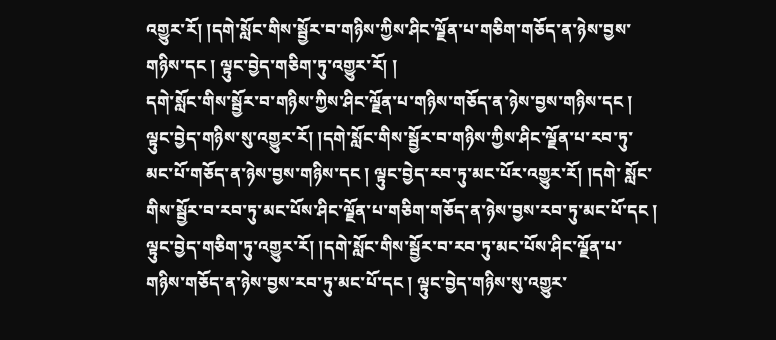འགྱུར་རོ། །དགེ་སློང་གིས་སྦྱོར་བ་གཉིས་ཀྱིས་ཤིང་ལྗོན་པ་གཅིག་གཅོད་ན་ཉེས་བྱས་གཉིས་དང ། ལྟུང་བྱེད་གཅིག་ཏུ་འགྱུར་རོ། །
དགེ་སློང་གིས་སྦྱོར་བ་གཉིས་ཀྱིས་ཤིང་ལྗོན་པ་གཉིས་གཅོད་ན་ཉེས་བྱས་གཉིས་དང ། ལྟུང་བྱེད་གཉིས་སུ་འགྱུར་རོ། །དགེ་སློང་གིས་སྦྱོར་བ་གཉིས་ཀྱིས་ཤིང་ལྗོན་པ་རབ་ཏུ་མང་པོ་གཅོད་ན་ཉེས་བྱས་གཉིས་དང ། ལྟུང་བྱེད་རབ་ཏུ་མང་པོར་འགྱུར་རོ། །དགེ་ སློང་གིས་སྦྱོར་བ་རབ་ཏུ་མང་པོས་ཤིང་ལྗོན་པ་གཅིག་གཅོད་ན་ཉེས་བྱས་རབ་ཏུ་མང་པོ་དང ། ལྟུང་བྱེད་གཅིག་ཏུ་འགྱུར་རོ། །དགེ་སློང་གིས་སྦྱོར་བ་རབ་ཏུ་མང་པོས་ཤིང་ལྗོན་པ་གཉིས་གཅོད་ན་ཉེས་བྱས་རབ་ཏུ་མང་པོ་དང ། ལྟུང་བྱེད་གཉིས་སུ་འགྱུར་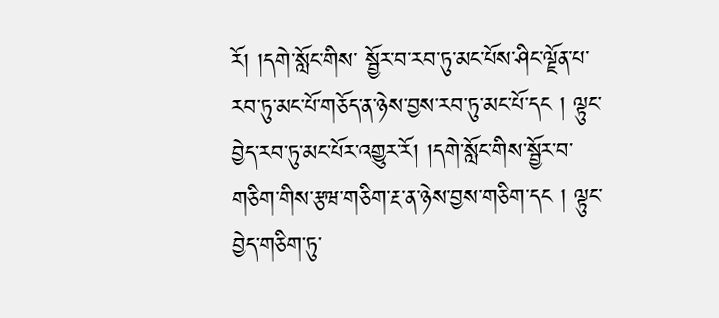རོ། །དགེ་སློང་གིས་ སྦྱོར་བ་རབ་ཏུ་མང་པོས་ཤིང་ལྗོན་པ་རབ་ཏུ་མང་པོ་གཅོད་ན་ཉེས་བྱས་རབ་ཏུ་མང་པོ་དང ། ལྟུང་བྱེད་རབ་ཏུ་མང་པོར་འགྱུར་རོ། །དགེ་སློང་གིས་སྦྱོར་བ་གཅིག་གིས་རྩཝ་གཅིག་རྔ་ན་ཉེས་བྱས་གཅིག་དང ། ལྟུང་བྱེད་གཅིག་ཏུ་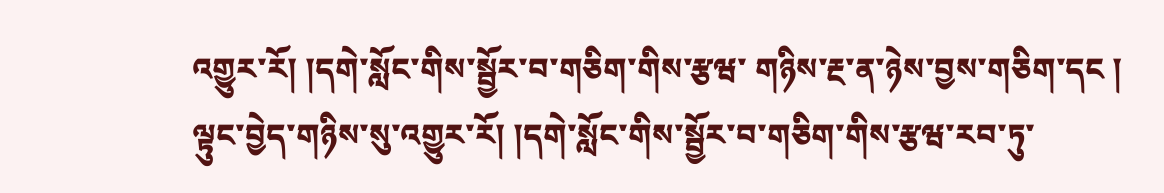འགྱུར་རོ། །དགེ་སློང་གིས་སྦྱོར་བ་གཅིག་གིས་རྩཝ་ གཉིས་རྔ་ན་ཉེས་བྱས་གཅིག་དང ། ལྟུང་བྱེད་གཉིས་སུ་འགྱུར་རོ། །དགེ་སློང་གིས་སྦྱོར་བ་གཅིག་གིས་རྩཝ་རབ་ཏུ་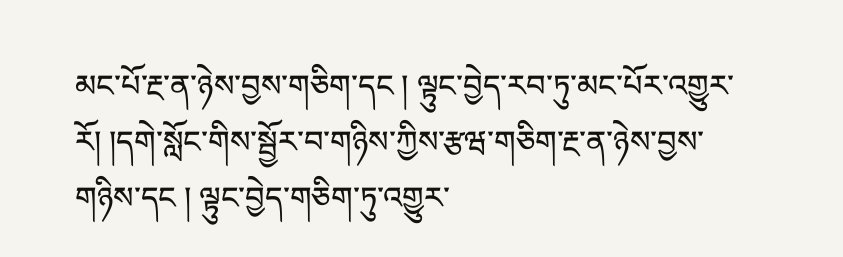མང་པོ་རྔ་ན་ཉེས་བྱས་གཅིག་དང ། ལྟུང་བྱེད་རབ་ཏུ་མང་པོར་འགྱུར་རོ། །དགེ་སློང་གིས་སྦྱོར་བ་གཉིས་ཀྱིས་རྩཝ་གཅིག་རྔ་ན་ཉེས་བྱས་གཉིས་དང ། ལྟུང་བྱེད་གཅིག་ཏུ་འགྱུར་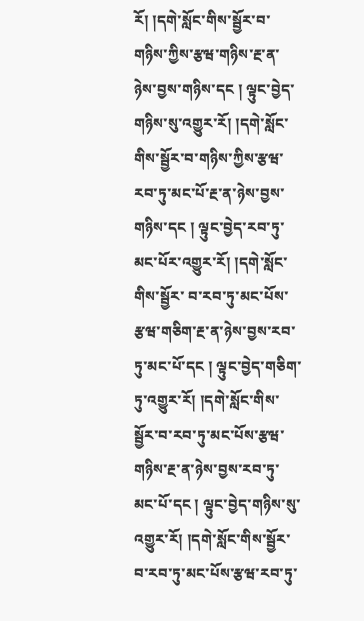རོ། །དགེ་སློང་གིས་སྦྱོར་བ་གཉིས་ཀྱིས་རྩཝ་གཉིས་རྔ་ན་ཉེས་བྱས་གཉིས་དང ། ལྟུང་བྱེད་གཉིས་སུ་འགྱུར་རོ། །དགེ་སློང་གིས་སྦྱོར་བ་གཉིས་ཀྱིས་རྩཝ་རབ་ཏུ་མང་པོ་རྔ་ན་ཉེས་བྱས་གཉིས་དང ། ལྟུང་བྱེད་རབ་ཏུ་མང་པོར་འགྱུར་རོ། །དགེ་སློང་གིས་སྦྱོར་ བ་རབ་ཏུ་མང་པོས་རྩཝ་གཅིག་རྔ་ན་ཉེས་བྱས་རབ་ཏུ་མང་པོ་དང ། ལྟུང་བྱེད་གཅིག་ཏུ་འགྱུར་རོ། །དགེ་སློང་གིས་སྦྱོར་བ་རབ་ཏུ་མང་པོས་རྩཝ་གཉིས་རྔ་ན་ཉེས་བྱས་རབ་ཏུ་མང་པོ་དང ། ལྟུང་བྱེད་གཉིས་སུ་འགྱུར་རོ། །དགེ་སློང་གིས་སྦྱོར་བ་རབ་ཏུ་མང་པོས་རྩཝ་རབ་ཏུ་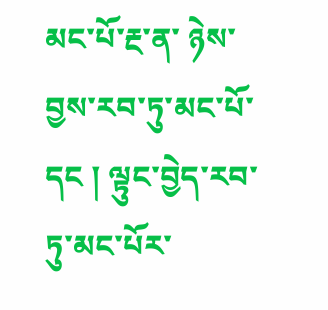མང་པོ་རྔ་ན་ ཉེས་བྱས་རབ་ཏུ་མང་པོ་དང ། ལྟུང་བྱེད་རབ་ཏུ་མང་པོར་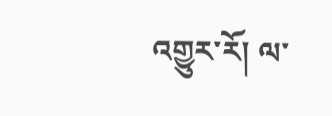འགྱུར་རོ། ལ་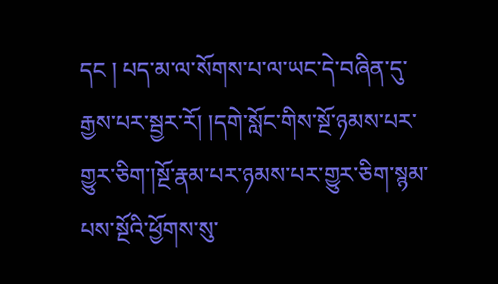དང ། པད་མ་ལ་སོགས་པ་ལ་ཡང་དེ་བཞིན་དུ་རྒྱས་པར་སྦྱར་རོ། །དགེ་སློང་གིས་སྔོ་ཉམས་པར་གྱུར་ཅིག་།སྔོ་རྣམ་པར་ཉམས་པར་གྱུར་ཅིག་སྙམ་པས་སྔོའི་ཕྱོགས་སུ་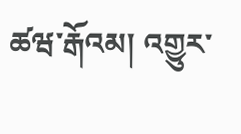ཚཝ་རྒོའམ། འགྱུར་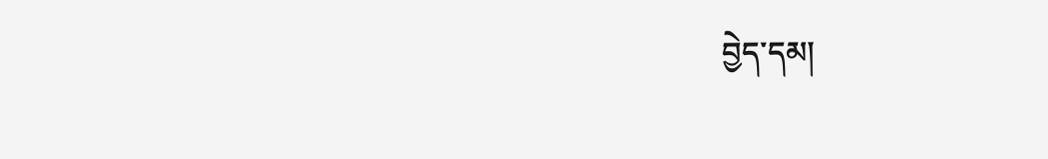བྱེད་དམ།